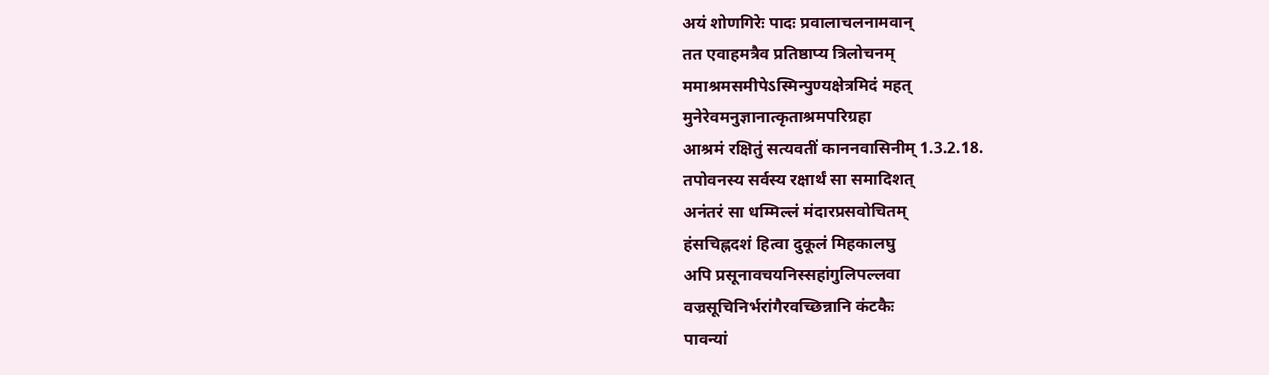अयं शोणगिरेः पादः प्रवालाचलनामवान्
तत एवाहमत्रैव प्रतिष्ठाप्य त्रिलोचनम्
ममाश्रमसमीपेऽस्मिन्पुण्यक्षेत्रमिदं महत्
मुनेरेवमनुज्ञानात्कृताश्रमपरिग्रहा
आश्रमं रक्षितुं सत्यवतीं काननवासिनीम् 1.3.2.18.
तपोवनस्य सर्वस्य रक्षार्थं सा समादिशत्
अनंतरं सा धम्मिल्लं मंदारप्रसवोचितम्
हंसचिह्नदशं हित्वा दुकूलं मिहकालघु
अपि प्रसूनावचयनिस्सहांगुलिपल्लवा
वज्रसूचिनिर्भरांगैरवच्छिन्नानि कंटकैः
पावन्यां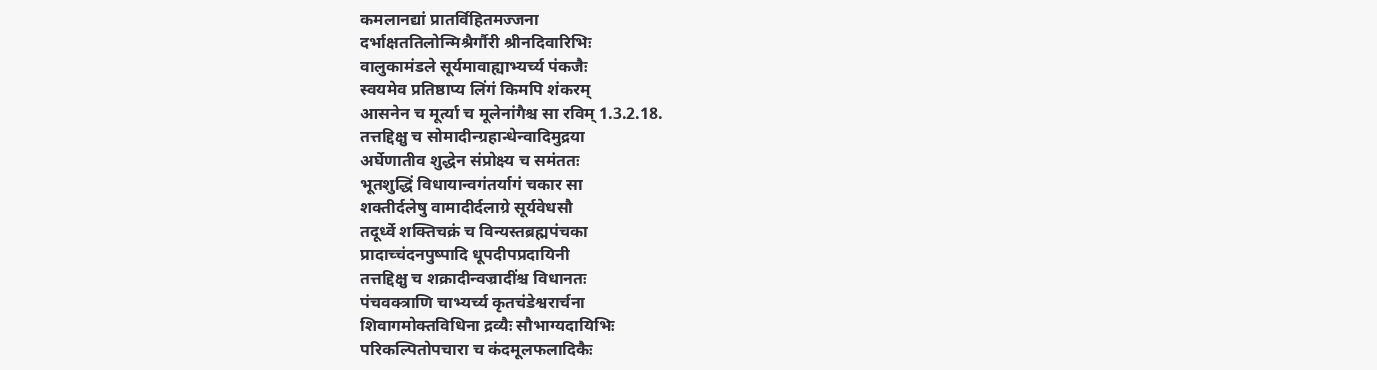कमलानद्यां प्रातर्विहितमज्जना
दर्भाक्षततिलोन्मिश्रैर्गौरी श्रीनदिवारिभिः
वालुकामंडले सूर्यमावाह्याभ्यर्च्य पंकजैः
स्वयमेव प्रतिष्ठाप्य लिंगं किमपि शंकरम्
आसनेन च मूर्त्या च मूलेनांगैश्च सा रविम् 1.3.2.18.
तत्तद्दिक्षु च सोमादीन्ग्रहान्धेन्वादिमुद्रया
अर्घेणातीव शुद्धेन संप्रोक्ष्य च समंततः
भूतशुद्धिं विधायान्वगंतर्यागं चकार सा
शक्तीर्दलेषु वामादीर्दलाग्रे सूर्यवेधसौ
तदूर्ध्वे शक्तिचक्रं च विन्यस्तब्रह्मपंचका
प्रादाच्चंदनपुष्पादि धूपदीपप्रदायिनी
तत्तद्दिक्षु च शक्रादीन्वज्रादींश्च विधानतः
पंचवक्त्राणि चाभ्यर्च्य कृतचंडेश्वरार्चना
शिवागमोक्तविधिना द्रव्यैः सौभाग्यदायिभिः
परिकल्पितोपचारा च कंदमूलफलादिकैः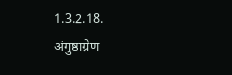1.3.2.18.
अंगुष्ठाग्रेण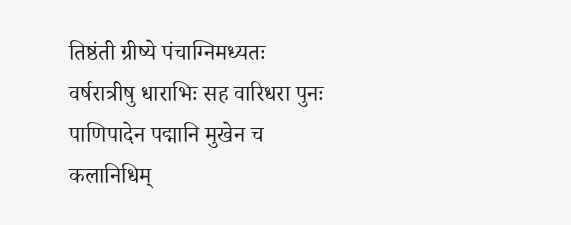तिष्ठंती ग्रीष्ये पंचाग्निमध्यतः
वर्षरात्रीषु धाराभिः सह वारिधरा पुनः
पाणिपादेन पद्मानि मुखेन च कलानिधिम्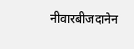नीवारबीजदानेन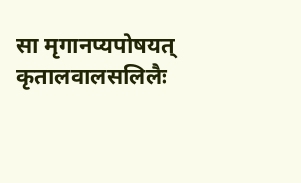सा मृगानप्यपोषयत्
कृतालवालसलिलैः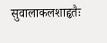सुवालाकलशाहृतैः